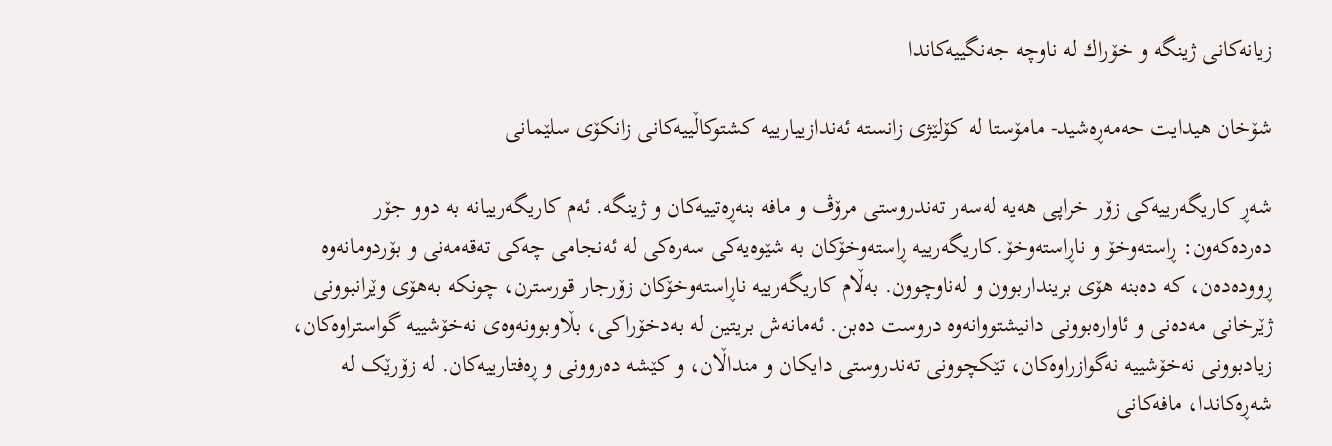زیانەکانی ژینگە و خۆراك لە ناوچە جەنگییەکاندا

شۆخان هیدایت حەمەڕەشید- مامۆستا لە كۆلێژی زانستە ئەندازییارییە کشتوکاڵییەکانی زانکۆی سلێمانی

شەڕ کاریگەرییەکی زۆر خراپی هەیە لەسەر تەندروستی مرۆڤ و مافە بنەڕەتییەکان و ژینگە. ئەم کاریگەرییانە بە دوو جۆر دەردەکەون: ڕاستەوخۆ و ناڕاستەوخۆ.کاریگەرییە ڕاستەوخۆکان بە شێوەیەکی سەرەکی لە ئەنجامی چەکی تەقەمەنی و بۆردومانەوە ڕوودەدەن، کە دەبنە هۆی برینداربوون و لەناوچوون. بەڵام کاریگەرییە ناڕاستەوخۆکان زۆرجار قورسترن، چونکە بەهۆی وێرانبوونی ژێرخانی مەدەنی و ئاوارەبوونی دانیشتووانەوە دروست دەبن. ئەمانەش بریتین لە بەدخۆراکی، بڵاوبوونەوەی نەخۆشییە گواستراوەکان، زیادبوونی نەخۆشییە نەگوازراوەکان، تێکچوونی تەندروستی دایکان و منداڵان، و کێشە دەروونی و ڕەفتارییەکان. لە زۆرێک لە شەڕەکاندا، مافەکانی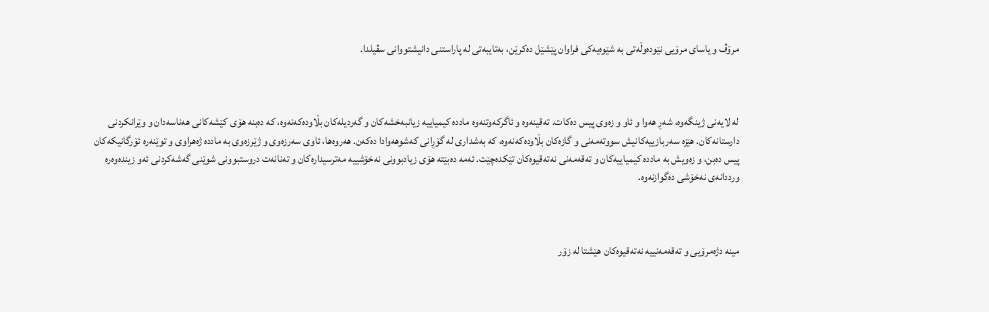مرۆڤ و یاسای مرۆیی نێودەوڵەتی بە شێوەیەکی فراوان پێشێل دەکرێن، بەتایبەتی لە پاراستنی دانیشتووانی سڤیلدا.



لە لایەنی ژینگەوە، شەڕ هەوا و ئاو و زەوی پیس دەکات. تەقینەوە و ئاگرکەوتنەوە ماددە کیمیاییە زیانبەخشەکان و گەردیلەکان بڵاودەکەنەوە، کە دەبنە هۆی کێشەکانی هەناسەدان و وێرانکردنی دارستانەکان. هێزە سەربازییەکانیش سووتەمەنی و گازەکان بڵاودەکەنەوە، کە بەشداری لە گۆڕانی کەشوهەوادا دەکەن. هەروەها، ئاوی سەرزەوی و ژێرزەوی بە ماددە ژەهراوی و توێنەرە ئۆرگانیکەکان پیس دەبن، و زەویش بە ماددە کیمیاییەکان و تەقەمەنی نەتەقیوەکان تێکدەچێت. ئەمە دەبێتە هۆی زیادبوونی نەخۆشییە مەترسیدارەکان و تەنانەت دروستبوونی شوێنی گەشەکردنی ئەو زیندەوەرە ورددانەی نەخۆشی دەگوازنەوە.



مینە دژەمرۆیی و تەقەمەنییە نەتەقیوەکان هێشتا لە زۆر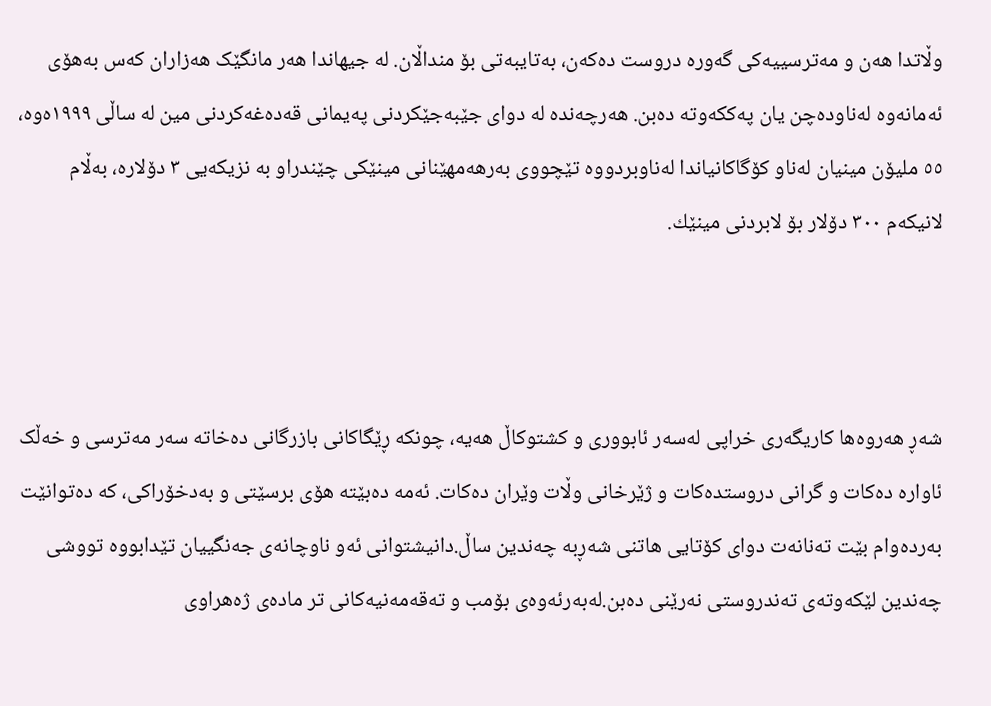وڵاتدا هەن و مەترسییەکی گەورە دروست دەکەن، بەتایبەتی بۆ منداڵان. لە جیهاندا هەر مانگێک هەزاران کەس بەهۆی ئەمانەوە لەناودەچن یان پەککەوتە دەبن. هەرچەندە لە دوای جێبەجێکردنی پەیمانی قەدەغەکردنی مین لە ساڵی ١٩٩٩ەوە، ٥٥ ملیۆن مینیان لەناو کۆگاکانیاندا لەناوبردووە تێچووی بەرهەمهێنانی مینێکی چێندراو بە نزیکەیی ٣ دۆلارە، بەڵام لانیکەم ٣٠٠ دۆلار بۆ لابردنی مینێك.



شەڕ هەروەها کاریگەری خراپی لەسەر ئابووری و کشتوکاڵ هەیە، چونکە ڕێگاکانی بازرگانی دەخاتە سەر مەترسی و خەڵک ئاوارە دەکات و گرانی دروستدەکات و ژێرخانی وڵات وێران دەکات. ئەمە دەبێتە هۆی برسێتی و بەدخۆراکی، کە دەتوانێت بەردەوام بێت تەنانەت دوای کۆتایی هاتنی شەڕبە چەندین ساڵ.دانیشتوانی ئەو ناوچانەی جەنگییان تێدابووە تووشی چەندین لێکەوتەی تەندروستی نەرێنی دەبن.لەبەرئەوەی بۆمب و تەقەمەنیەکانی تر مادەی ژەهراوی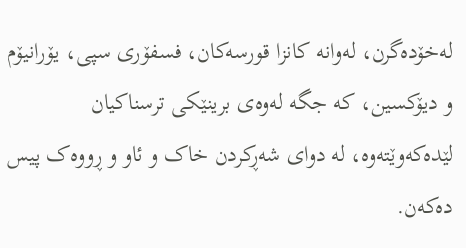لەخۆدەگرن، لەوانە کانزا قورسەکان، فسفۆری سپی، یۆرانیۆم و دیۆکسین، کە جگە لەوەی برینێکی ترسناکیان لێدەکەوێتەوە، لە دوای شەڕکردن خاک و ئاو و ڕووەک پیس دەکەن.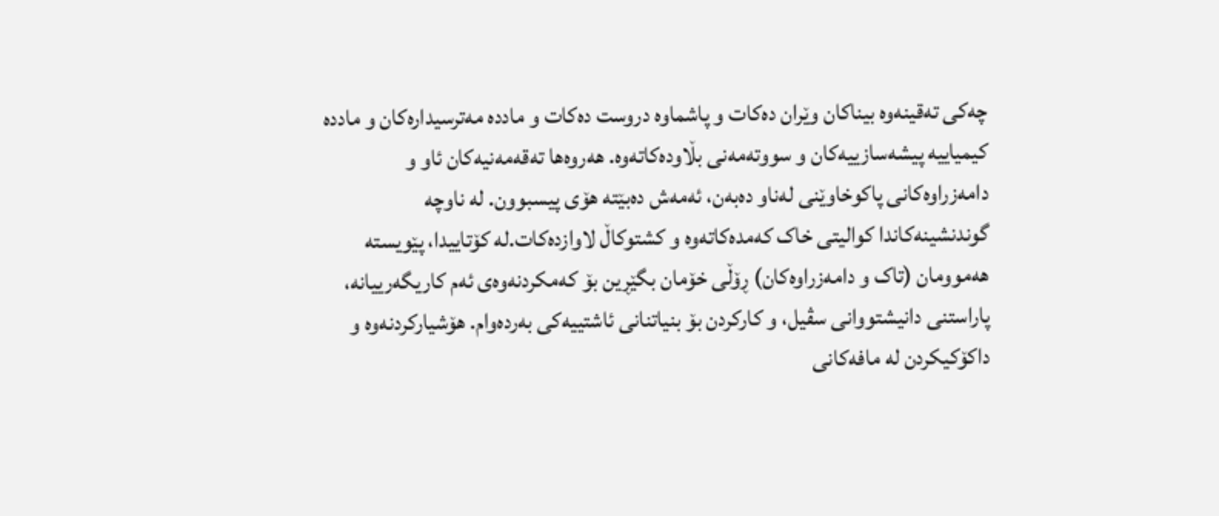چەکی تەقینەوە بیناکان وێران دەکات و پاشماوە دروست دەکات و ماددە مەترسیدارەکان و ماددە کیمیاییە پیشەسازییەکان و سووتەمەنی بڵاودەکاتەوە. هەروەها تەقەمەنیەکان ئاو و دامەزراوەکانی پاکوخاوێنی لەناو دەبەن، ئەمەش دەبێتە هۆی پیسبوون. لە ناوچە گوندنشینەکاندا کوالیتی خاک کەمدەکاتەوە و کشتوکاڵ لاوازدەکات.لە کۆتاییدا، پێویستە هەموومان (تاک و دامەزراوەکان) ڕۆڵی خۆمان بگێڕین بۆ کەمکردنەوەی ئەم کاریگەرییانە، پاراستنی دانیشتووانی سڤیل، و کارکردن بۆ بنیاتنانی ئاشتییەکی بەردەوام. هۆشیارکردنەوە و داکۆکیکردن لە مافەکانی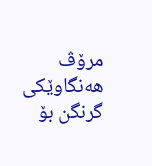مرۆڤ هەنگاوێکی گرنگن بۆ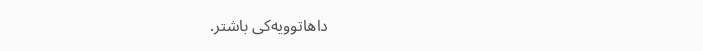داهاتوویەکی باشتر.